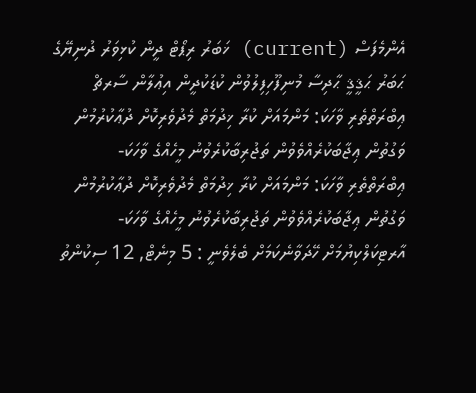އެންމެފަސް (current) ޚަބަރު ރިޕޯޓް ދީން ކުޅިވަރު ދުނިޔޭގެ ޙަބަރު ޙަޤީޤީ ޙާދިސާ މުނިފޫހިފިލުވުން ކުޑަކުދީން އިޢުލާން ސާރޗް
ޢިބްރަތްތެރި ވާހަކަ: މަންމައަށް ކުރާ ޚިދުމަތް މެދުވެރިކޮށް ދުޢާކުރުމުން ވަގުތުން ޢިޖާބަކުރެއްވެވުން ތަޖުރިބާކުރެވުނު މީހެއްގެ ވާހަކަ-
ޢިބްރަތްތެރި ވާހަކަ: މަންމައަށް ކުރާ ޚިދުމަތް މެދުވެރިކޮށް ދުޢާކުރުމުން ވަގުތުން ޢިޖާބަކުރެއްވެވުން ތަޖުރިބާކުރެވުނު މީހެއްގެ ވާހަކަ-
އާރޓިކަލްކިޔުމަށް ހޭދަވާނެކަމަށް ބެލެވެނީ : 5 މިނެޓް, 12 ސިކުންތު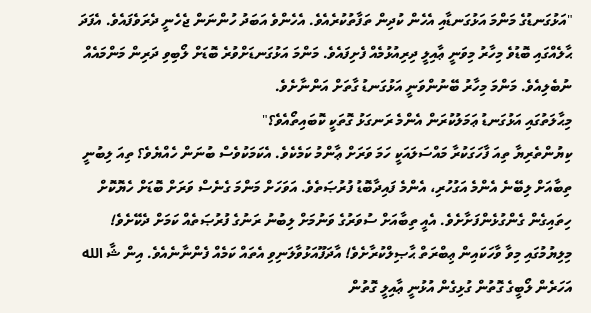"އަޅުގަނޑުގެ މަންމަ އަޅުގަނޑާއި އެހެން ކުދިން ތަފާތުކުރެއެވެ. އެހެންވެ އަބަދު ހުންނަން ޖެހެނީ ދެރަވެފައެވެ. އެފަދަ ޙާލެއްގައި ބޮޑުވެ މިހާރު މިވަނީ ޢާއިލީ ދިރިއުޅުމެއް ފެށިފައެވެ. މަންމަ އަޅުގަނޑަށްވުރެ ބޮޑަށް ލޯބިވި ދަރިން މަންމައެއް ނުބެލިއެވެ. މަންމަ މިހާރު ބޭނުންވަނީ އަޅުގަނޑު ގާތަށް އަންނާށެވެ.
މިޙާލަތުގައި އަޅުގަނޑު ޢަމަލުކުރަން އެންމެ ރަނގަޅު ގޮތަކީ ކޮބައިތޯއެވެ؟"
ކިޔުންތެރިޔާ ތިއަ ފާހަގަކުރާ މައްސަލައަކީ ހަމަ ވަރަށް ޢާންމު ކަމެކެވެ. އެކަމަކުވެސް ބުނަން ހެއްޔެވެ؟ ތިއަ ލިބުނީ ތިބާއަށް ލިބޭނެ އެންމެ އަގުހުރި، އެންމެ ފައިދާބޮޑު ފުރުޞަތެވެ. އަވަހަށް މަންމަ ގެނެސް ވަރަށް ބޮޑަށް ހެޔޮކޮށް ހިތައިގެން ގެންގުޅެންފަށާށެވެ. އެއީ ތިބާއަށް ސުވަރުގެ ވަނުމަށް ލިބުނު ރަނުގެ ފުރުޞަތެއް ކަމަށް ދެކޭށެވެ!
މިލިޔުމުގައި މިވާ ވާހަކައިން ޢިބްރަތް ޙާޞިލްކުރާށެވެ! އާދަފޫއަޅުވާލަނިވި އެތައް ކަމެއް ފެންނާނެއެވެ. އިން ޝާ الله
އަހަރެން ލޯބީގެ ގޮތުން ގުޅިގެން އުޅުނީ ޢާއިލީ ގޮތުން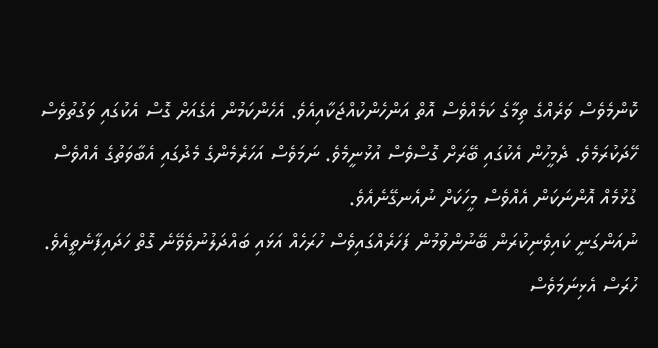ކޮންމެވެސް ވަރެއްގެ ތިމާގެ ކަމެއްވެސް އޮތް އަންހެންކުއްޖަކާއިއެވެ. އެހެންކަމުން އެގެއަށް ގޮސް އެކުގައި ވަގުތުވެސް ހޭދަކުރަމެވެ. ދެމީހުން އެކުގައި ބޭރަށް ގޮސްވެސް އުޅުނީމެވެ. ނަމަވެސް އަހަރެމެންގެ މެދުގައި އެބާވަތުގެ އެއްވެސް ގުޅުމެއް އޮންނަކަން އެއްވެސް މީހަކަށް ނުއެނގޭނެއެވެ.
ނުއަންގަނީ ކައިވެނިކުރަން ބޭނުންވުމުން ފަހަރެއްގައިވެސް ހުރަހެއް އަޅައި ބައްދަލުނުވެވޭނެ ގޮތް ހަދައިފާނެތީއެވެ. ހުރަސް އެޅިނަމަވެސް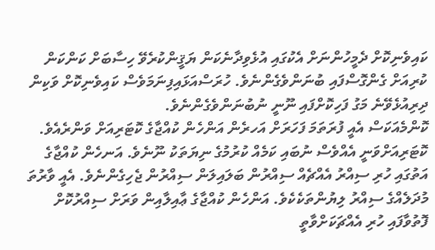ކައިވެނިކޮށް ދެމީހުންނަށް އެކުގައި އުޅެވިދާނެކަން ޔަޤީންކުރެވޭ ހިސާބަށް ކަންކަން ކުރިއަށް ގެންގޮސްފައި ބުނަންވެގެންނެވެ. ހުރަސްއަޅައިފިނަމަވެސް ކައިވެނިކޮށް ވަކިން ދިރިއުޅެވޭނެ މަގު ފަހިކޮށްފައި ނޫނީ ނުބުނަންވެގެންނެވެ.
ކޮންމެއަކަސް އެއީ ފުރަތަމަ ފަހަރަށް އަހރެން އަންހެން ކުއްޖާގެ ކޮޓަރިއަށް ވަންރެއެވެ. ކޮޓަރިއަށްވަނީ އެއްވެސް ނުބައި ކަމެއް ކުރުމުގެ ނިޔަތަކު ނޫނެވެ. އަނހެން ކުއްޖާގެ އަތުގައި ހުރި ސިއްރު އެއްޗެއް ސިއްރުން ބަލައިލަން ސިއްރުން ޖެހިގެންނެވެ. އެއީ ވާރުތަ މުދަލެއްގެ ސިއްރު ލިޔުންތަކެކެވެ. އަންހެން ކުއްޖާގެ ޢާއިލާއިން ވަރަށް ސިއްރުކޮށް ފޮތުވާފައި ހުރި އެއްޗަކަށްވާތީ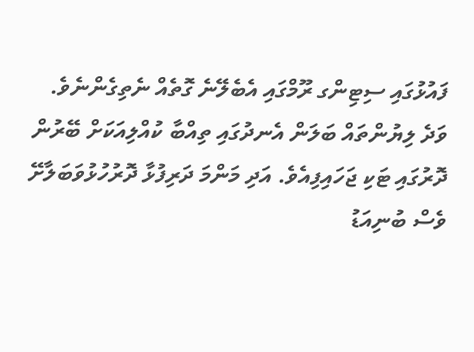ފައުޅުގައި ސިޓިންގ ރޫމްގައި އެބެލޭނެ ގޮތެއް ނެތިގެންނެވެ.
ވަދެ ލިޔުންތައް ބަލަން އެނދުގައި ތިއްބާ ކުއްލިއަކަށް ބޭރުން ދޮރުގައި ޓަކި ޖަހައިފިއެވެ. އަދި މަންމަ ދަރިފުޅާ ދޮރުހުޅުވަބަލާށޭ ވެސް ބުނިއަޑު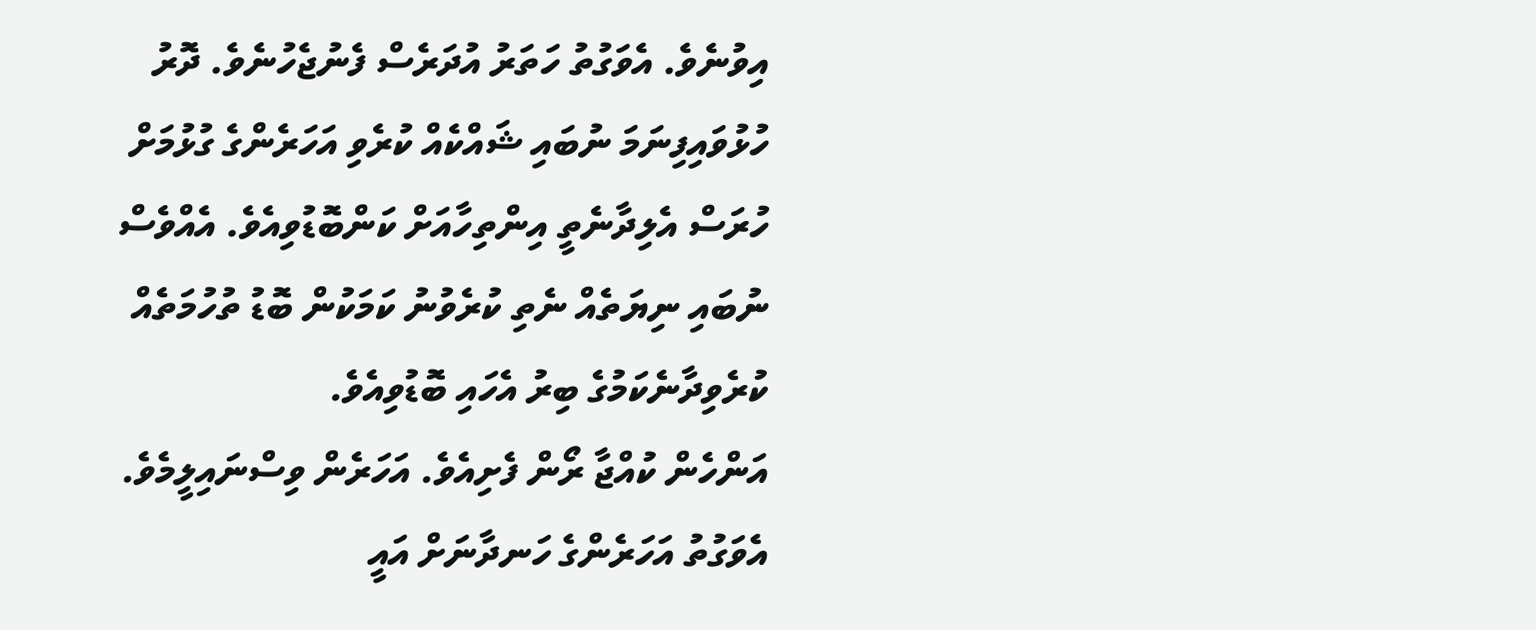އިވުނެވެ. އެވަގުތު ހަތަރު އުދަރެސް ފެނުޖެހުނެވެ. ދޮރު ހުޅުވައިފިނަމަ ނުބައި ޝައްކެއް ކުރެވި އަހަރެންގެ ގުޅުމަށް ހުރަސް އެލިދާނެތީ އިންތިހާއަށް ކަންބޮޑުވިއެވެ. އެއްވެސް ނުބައި ނިޔަތެއް ނެތި ކުރެވުނު ކަމަކުން ބޮޑު ތުހުމަތެއް ކުރެވިދާނެކަމުގެ ބިރު އެހައި ބޮޑުވިއެވެ.
އަންހެން ކުއްޖާ ރޯން ފެށިއެވެ. އަހަރެން ވިސްނައިލީމެވެ. އެވަގުތު އަހަރެންގެ ހަނދާނަށް އައީ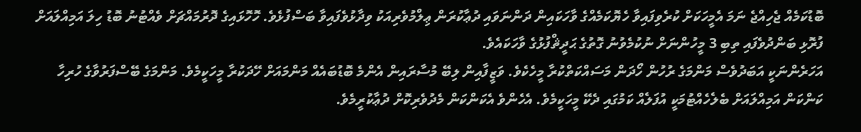ބޮޑުކަމެއް ޖެހިއްޖެ ނަމަ އެމީހަކަށް ކުރެވިފައިވާ ހެޔޮކަމެއްގެ ވާހަކައިން ދަންނަވައި ދުޢާކުރަން ޢިލްމުވެރިއަކު ވިދާޅުވެފައިވާ ބަސްފުޅެވެ. ހޮހޮޅައިގެ ދޮރުމައްޗަށް ވެއްޓުނު ބޮޑު ހިލަ އަމިއްލައަށް ފުރޮޅި ބަންދުވެފައި ތިބި 3 މީހުންނަށް ނުކުމެވުނު ގޮތުގެ ޙަދީޘްފުޅުގެ ވާހަކައެވެ.
އަހަރެންނަކީ އަބަދުވެސް މަންމަގެ ރުހުން ހޯދަން މަސައްކަތްކުރާ މީހެކެވެ. ވަޒީފާއިން ލިބޭ މުސާރައިން އެންމެ ބޮޑުބައެއް މަންމައަށް ހޭދަކުރާ މީހަކީމެވެ. މަންމަގެ ބޭސްފަރުވާގެ ހުރިހާ ކަންކަން އަމިއްލައަށް ބެލެހެއްޓުމަކީ އުފަލެއް ކަމުގައި ދެކޭ މީހަކީމެވެ. އެހެންވެ އެކަންކަން މެދުވެރިކޮށް ދުޢާކުރީމެވެ.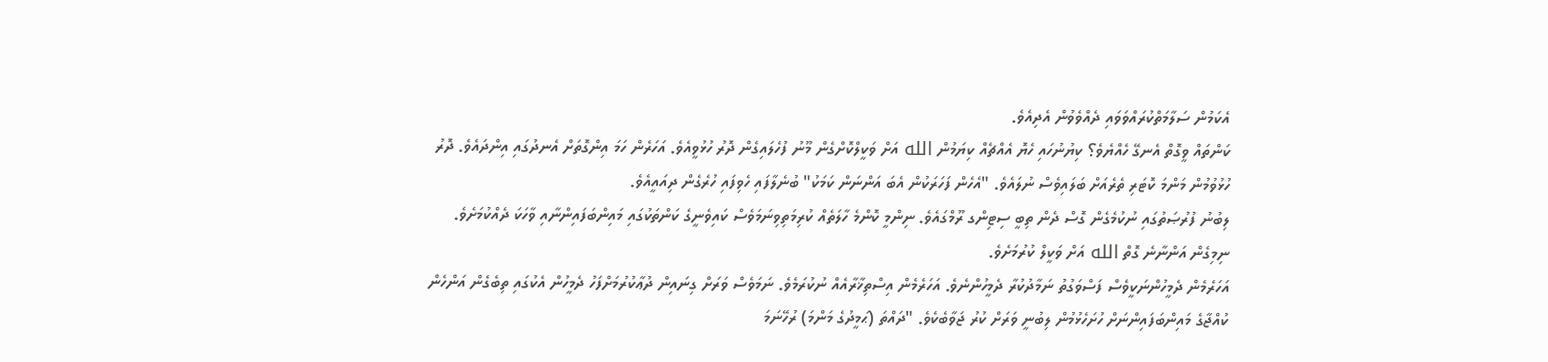އެކަމުން ސަލާމަތްކުރައްވަވައި ދެއްވެވުން އެދިއެވެ.
ކަންތައް ވީގޮތް އެނގޭ ހެއްޔެވެ؟ ކިޔުނުހައި ހެޔޮ އެއްޗެއް ކިޔަމުން الله އަށް ވަކީލްކޮށްގެން މޫނު ފުހެލައިގެން ދޮރު ހުޅުވީއެވެ. އަހަރެން ހަމަ އިންގޮތަށް އެނދުގައި އިންދައެވެ. ދޮރު ހުޅުވުމުން މަންމަ ކޮޓަރި ތެރެއަށް ބަލައިވެސް ނުލައެވެ. "އެހެން ފަހަރަކުން އެބަ އަންނަން ކަމަކު" ބުނެލާފައި ހެވިފައި ހުރެގެން ދިއައީއެވެ.
ލިބުނު ފުރުޞަތުގައި ނުކުމެގެން ގޮސް ދެން ތިބީ ސިޓިންގ ރޫމްގައެވެ. ނިންމީ ކޮންމެ ހާލަތެއް ކުރިމަތިވިނަމަވެސް ކައިވެނީގެ ކަންތަކުގައި މައިންބަފައިންނާއި ވާހަކަ ދެއްކުމަށެވެ. ނިމިގެން އަންނާނެ ގޮތް الله އަށް ވަކީލް ކުރުމަށެވެ.
އަހަރެމެން ދެމީހުންނަކީވެސް ފަސްވަގުތު ނަމާދުކުރާ ދެމީހުންނެވެ. އަހަރެމެން އިސްތިޚާރާއެއް ނުކުރަމެވެ. ނަމަވެސް ވަރަށް ގިނައިން ދުޢާކުރުމަށްފަހު ދެމީހުން އެކުގައި ތިބެގެން އަންހެން ކުއްޖާގެ މައިންބަފައިންނަށް ހުށަހެޅުމުން ލިބުނީ ވަރަށް ކުރު ޖަވާބެކެވެ. "ދައްތަ (ޙަމީދުގެ މަންމަ) ރުހޭނަމަ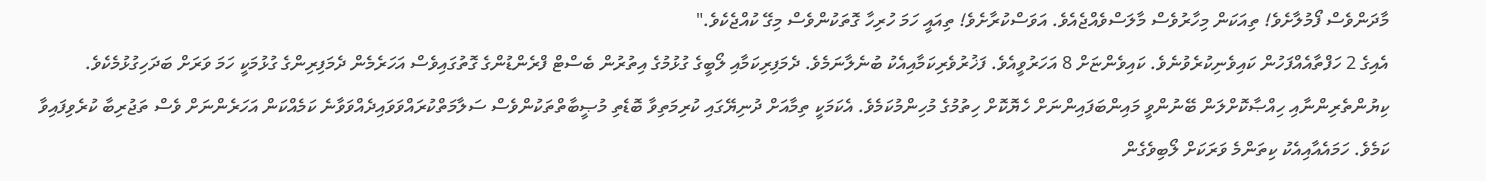މާދަންވެސް ފޯމުލާށެވެ! ތިއަކަން މިހާރުވެސް މާލަސްވެއްޖެއެވެ. އަވަސްކުރާށެވެ! ތިއައީ ހަމަ ހުރިހާ ގޮތަކުންވެސް މިގޭ ކުއްޖެކެވެ."
އެއިގެ 2 ހަފްތާއެއްފަހުން ކައިވެނިކުރެވުނެވެ. ކައިވެންޏަށް 8 އަހަރުވީއެވެ. ފަޚުރުވެރިކަމާއިއެކު ބުނެލާނަމެވެ. ދެމަފިރިކަމާއި ލޯބީގެ ގުޅުމުގެ އިތުރުން ބެސްޓް ފްރެންޑުންގެ ގޮތުގައިވެސް އަހަރެމެން ދެމަފިރިންގެ ގުޅުމަކީ ހަމަ ވަރަށް ބަދަހިގުޅުމެކެވެ.
ކިޔުންތެރިންނާއި ހިއްޞާކޮށްލަން ބޭނުންވީ މައިންބަފައިންނަށް ހެޔޮކޮށް ހިތުމުގެ މުހިންމުކަމެވެ. އެކަމަކީ ތިމާއަށް ދުނިޔޭގައި ކުރިމަތިވާ ބޮޑެތި މުޞީބާތްތަކުންވެސް ސަލާމަތްކުރައްވަވައިދެއްވަވާނެ ކަމެއްކަން އަހަރެންނަށް ވެސް ތަޖުރިބާ ކުރެވިފައިވާ ކަމެވެ. ހަމައެއާއިއެކު ކިތަންމެ ވަރަކަށް ލޯބިވެގެން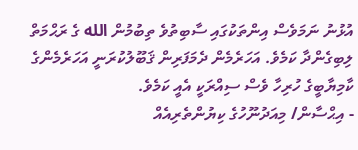އުޅުނު ނަމަވެސް އިންތަކުގައި ސާބިތުވެ ތިބުމުން الله ގެ ރަޙްމަތް ލިބިގެންދާ ކަމެވެ. އަހަރެމެން ދެމަފަރިން ޤަބޫލުކުރަނީ އަހަރެމެންގެ ކާމިޔާބީގެ ހުރިހާ ވެސް ސިއްރަކީ އެއީ ކަމެވެ.
- އިޙްސާން/ މިއަދުނޫހުގެ ކިޔުންތެރިއެއް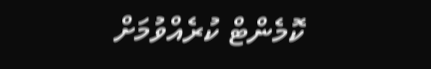ކޮމެންޓް ކުރެއްވުމަށް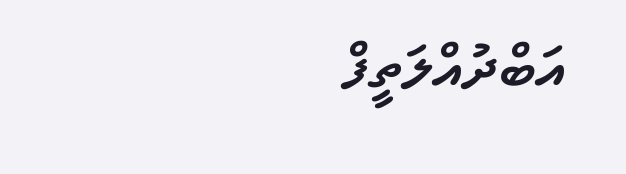އަބްދުއްލަތީފް